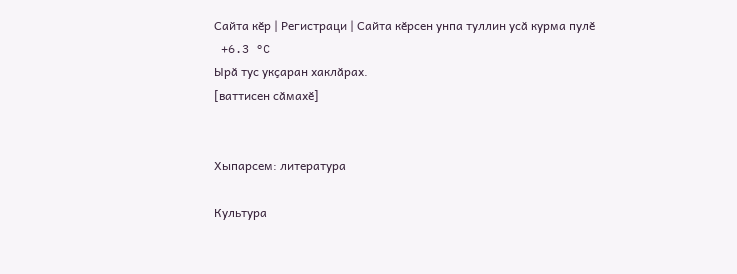Сайта кӗр | Регистраци | Сайта кӗрсен унпа туллин усӑ курма пулӗ
 +6.3 °C
Ырӑ тус укҫаран хаклӑрах.
[ваттисен сӑмахӗ]


Хыпарсем: литература

Культура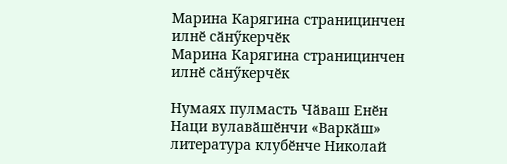Марина Карягина страницинчен илнӗ сӑнӳкерчӗк
Марина Карягина страницинчен илнӗ сӑнӳкерчӗк

Нумаях пулмасть Чӑваш Енӗн Наци вулавӑшӗнчи «Варкӑш» литература клубӗнче Николай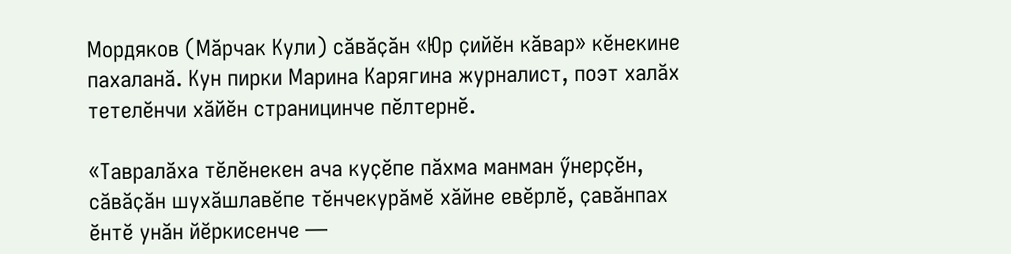Мордяков (Мӑрчак Кули) сӑвӑҫӑн «Юр ҫийӗн кӑвар» кӗнекине пахаланӑ. Кун пирки Марина Карягина журналист, поэт халӑх тетелӗнчи хӑйӗн страницинче пӗлтернӗ.

«Тавралӑха тӗлӗнекен ача куҫӗпе пӑхма манман ӳнерҫӗн, сӑвӑҫӑн шухӑшлавӗпе тӗнчекурӑмӗ хӑйне евӗрлӗ, ҫавӑнпах ӗнтӗ унӑн йӗркисенче —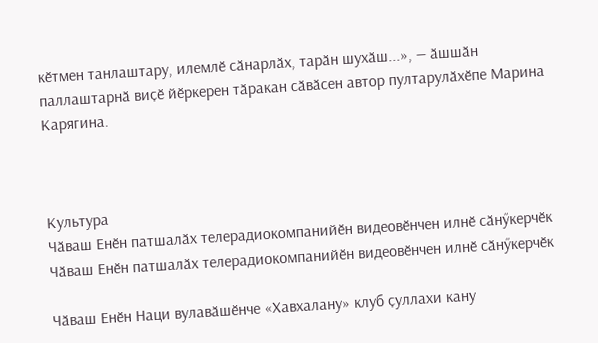кӗтмен танлаштару, илемлӗ сӑнарлӑх, тарӑн шухӑш...», — ӑшшӑн паллаштарнӑ виҫӗ йӗркерен тӑракан сӑвӑсен автор пултарулӑхӗпе Марина Карягина.



Культура
Чӑваш Енӗн патшалӑх телерадиокомпанийӗн видеовӗнчен илнӗ сӑнӳкерчӗк
Чӑваш Енӗн патшалӑх телерадиокомпанийӗн видеовӗнчен илнӗ сӑнӳкерчӗк

Чӑваш Енӗн Наци вулавӑшӗнче «Хавхалану» клуб ҫуллахи кану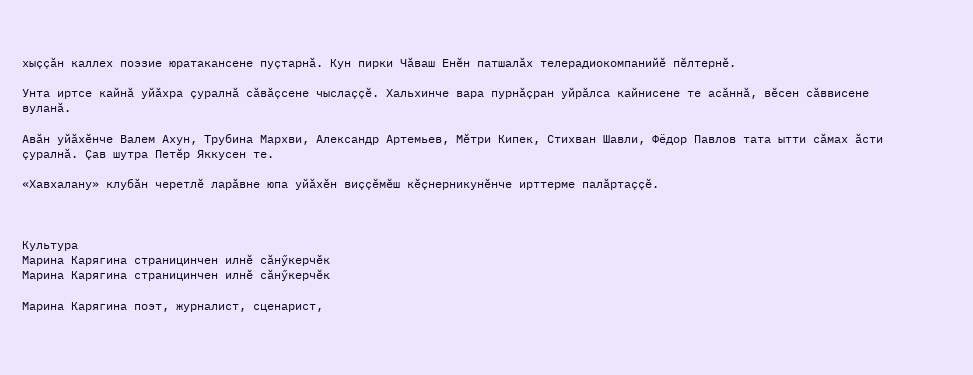хыҫҫӑн каллех поэзие юратакансене пуҫтарнӑ. Кун пирки Чӑваш Енӗн патшалӑх телерадиокомпанийӗ пӗлтернӗ.

Унта иртсе кайнӑ уйӑхра ҫуралнӑ сӑвӑҫсене чыслаҫҫӗ. Хальхинче вара пурнӑҫран уйрӑлса кайнисене те асӑннӑ, вӗсен сӑввисене вуланӑ.

Авӑн уйӑхӗнче Валем Ахун, Трубина Мархви, Александр Артемьев, Мӗтри Кипек, Стихван Шавли, Фёдор Павлов тата ытти сӑмах ӑсти ҫуралнӑ. Ҫав шутра Петӗр Яккусен те.

«Хавхалану» клубӑн черетлӗ ларӑвне юпа уйӑхӗн виҫҫӗмӗш кӗҫнерникунӗнче ирттерме палӑртаҫҫӗ.



Культура
Марина Карягина страницинчен илнӗ сӑнӳкерчӗк
Марина Карягина страницинчен илнӗ сӑнӳкерчӗк

Марина Карягина поэт, журналист, сценарист,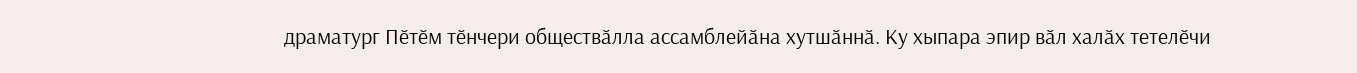драматург Пӗтӗм тӗнчери обществӑлла ассамблейӑна хутшӑннӑ. Ку хыпара эпир вӑл халӑх тетелӗчи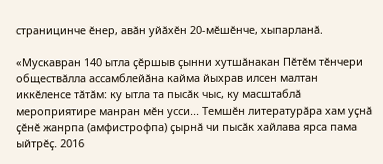страницинче ӗнер, авӑн уйӑхӗн 20-мӗшӗнче, хыпарланӑ.

«Мускавран 140 ытла ҫӗршыв ҫынни хутшӑнакан Пӗтӗм тӗнчери обществӑлла ассамблейӑна кайма йыхрав илсен малтан иккӗленсе тӑтӑм: ку ытла та пысӑк чыс, ку масштаблӑ мероприятире манран мӗн усси... Темшӗн литературӑра хам уҫнӑ ҫӗнӗ жанрпа (амфистрофпа) ҫырнӑ чи пысӑк хайлава ярса пама ыйтрӗҫ. 2016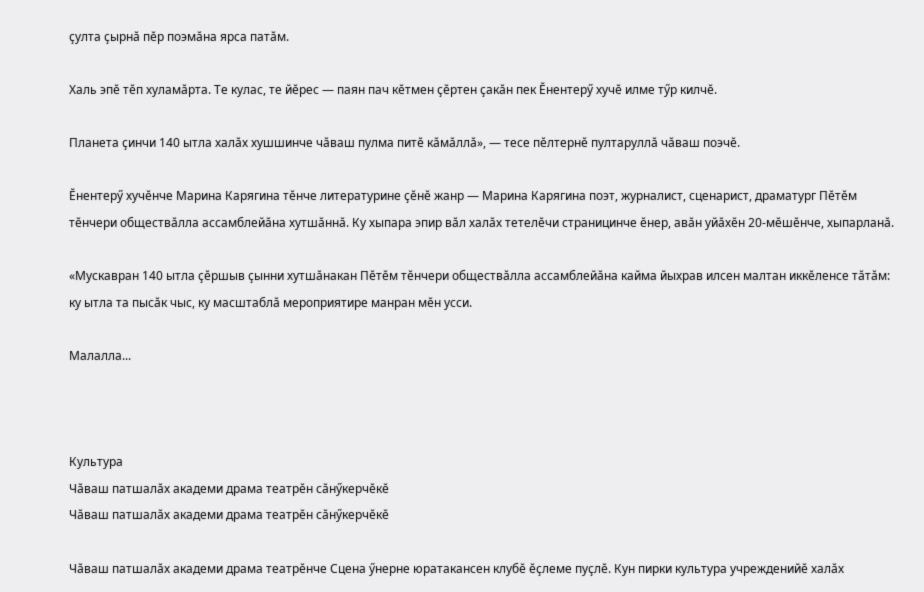ҫулта ҫырнӑ пӗр поэмӑна ярса патӑм.

Халь эпӗ тӗп хуламӑрта. Те кулас, те йӗрес — паян пач кӗтмен ҫӗртен ҫакӑн пек Ӗнентерӳ хучӗ илме тӳр килчӗ.

Планета ҫинчи 140 ытла халӑх хушшинче чӑваш пулма питӗ кӑмӑллӑ», — тесе пӗлтернӗ пултаруллӑ чӑваш поэчӗ.

Ӗнентерӳ хучӗнче Марина Карягина тӗнче литературине ҫӗнӗ жанр — Марина Карягина поэт, журналист, сценарист, драматург Пӗтӗм тӗнчери обществӑлла ассамблейӑна хутшӑннӑ. Ку хыпара эпир вӑл халӑх тетелӗчи страницинче ӗнер, авӑн уйӑхӗн 20-мӗшӗнче, хыпарланӑ.

«Мускавран 140 ытла ҫӗршыв ҫынни хутшӑнакан Пӗтӗм тӗнчери обществӑлла ассамблейӑна кайма йыхрав илсен малтан иккӗленсе тӑтӑм: ку ытла та пысӑк чыс, ку масштаблӑ мероприятире манран мӗн усси.

Малалла...



Культура
Чӑваш патшалӑх академи драма театрӗн сӑнӳкерчӗкӗ
Чӑваш патшалӑх академи драма театрӗн сӑнӳкерчӗкӗ

Чӑваш патшалӑх академи драма театрӗнче Сцена ӳнерне юратакансен клубӗ ӗҫлеме пуҫлӗ. Кун пирки культура учрежденийӗ халӑх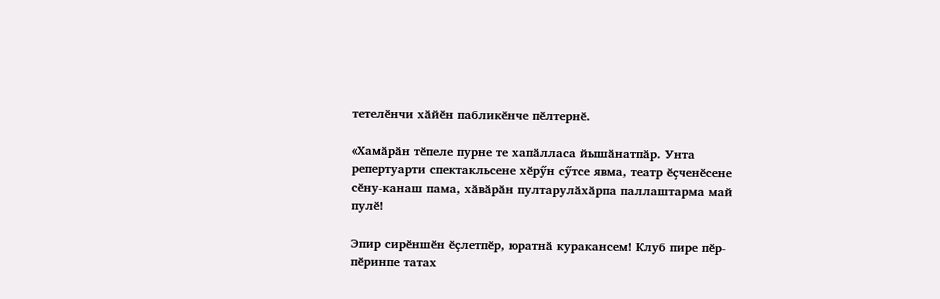тетелӗнчи хӑйӗн пабликӗнче пӗлтернӗ.

«Хамӑрӑн тӗпеле пурне те хапӑлласа йышӑнатпӑр. Унта репертуарти спектакльсене хӗрӳн сӳтсе явма, театр ӗҫченӗсене сӗну-канаш пама, хӑвӑрӑн пултарулӑхӑрпа паллаштарма май пулӗ!

Эпир сирӗншӗн ӗҫлетпӗр, юратнӑ куракансем! Клуб пире пӗр-пӗринпе татах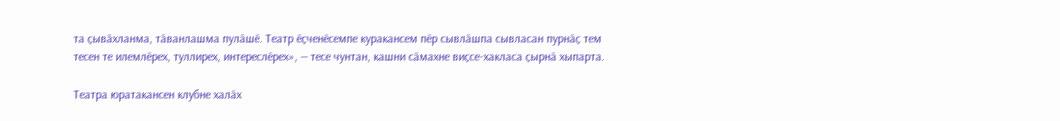та ҫывӑхланма, тӑванлашма пулӑшӗ. Театр ӗҫченӗсемпе куракансем пӗр сывлӑшпа сывласан пурнӑҫ тем тесен те илемлӗрех, туллирех, интереслӗрех», — тесе чунтан, кашни сӑмахне виҫсе-хакласа ҫырнӑ хыпарта.

Театра юратакансен клубне халӑх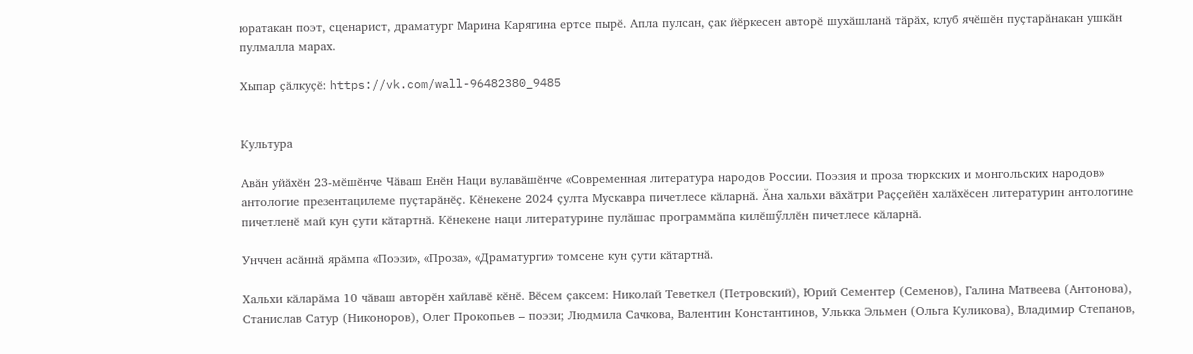юратакан поэт, сценарист, драматург Марина Карягина ертсе пырӗ. Апла пулсан, ҫак йӗркесен авторӗ шухӑшланӑ тӑрӑх, клуб ячӗшӗн пуҫтарӑнакан ушкӑн пулмалла марах.

Хыпар ҫӑлкуҫӗ: https://vk.com/wall-96482380_9485


Культура

Авӑн уйӑхӗн 23-мӗшӗнче Чӑваш Енӗн Наци вулавӑшӗнче «Современная литература народов России. Поэзия и проза тюркских и монгольских народов» антологие презентацилеме пуҫтарӑнӗҫ. Кӗнекене 2024 ҫулта Мускавра пичетлесе кӑларнӑ. Ӑна хальхи вӑхӑтри Раҫҫейӗн халӑхӗсен литературин антологине пичетленӗ май кун ҫути кӑтартнӑ. Кӗнекене наци литературине пулӑшас программӑпа килӗшӳллӗн пичетлесе кӑларнӑ.

Унччен асӑннӑ ярӑмпа «Поэзи», «Проза», «Драматурги» томсене кун ҫути кӑтартнӑ.

Хальхи кӑларӑма 10 чӑваш авторӗн хайлавӗ кӗнӗ. Вӗсем ҫаксем: Николай Теветкел (Петровский), Юрий Сементер (Семенов), Галина Матвеева (Антонова), Станислав Сатур (Никоноров), Олег Прокопьев – поэзи; Людмила Сачкова, Валентин Константинов, Улькка Эльмен (Ольга Куликова), Владимир Степанов,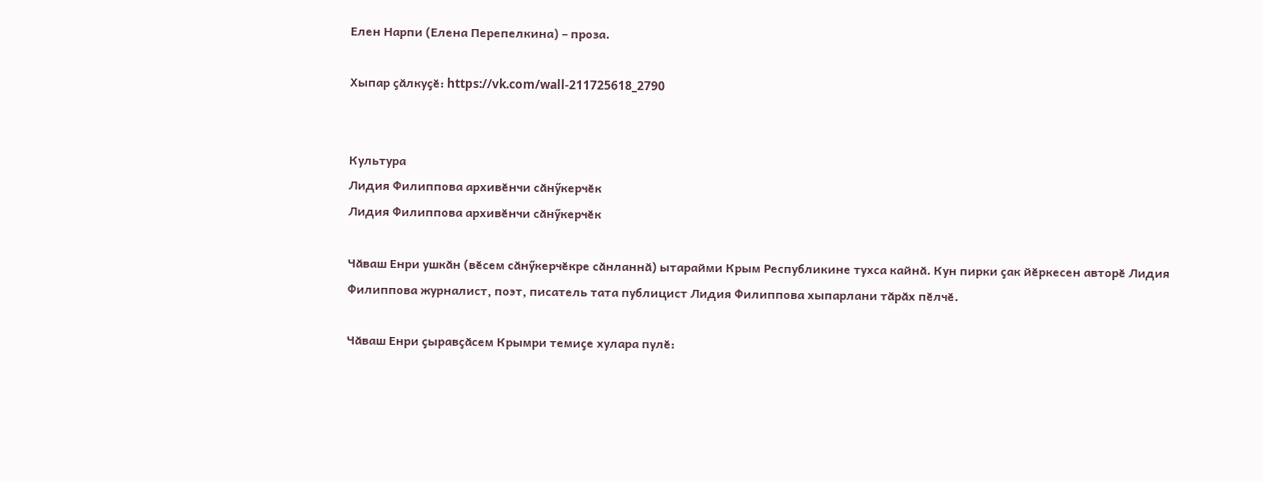Елен Нарпи (Елена Перепелкина) – проза.

Хыпар ҫӑлкуҫӗ: https://vk.com/wall-211725618_2790


Культура
Лидия Филиппова архивӗнчи сӑнӳкерчӗк
Лидия Филиппова архивӗнчи сӑнӳкерчӗк

Чӑваш Енри ушкӑн (вӗсем сӑнӳкерчӗкре сӑнланнӑ) ытарайми Крым Республикине тухса кайнӑ. Кун пирки ҫак йӗркесен авторӗ Лидия Филиппова журналист, поэт, писатель тата публицист Лидия Филиппова хыпарлани тӑрӑх пӗлчӗ.

Чӑваш Енри ҫыравҫӑсем Крымри темиҫе хулара пулӗ: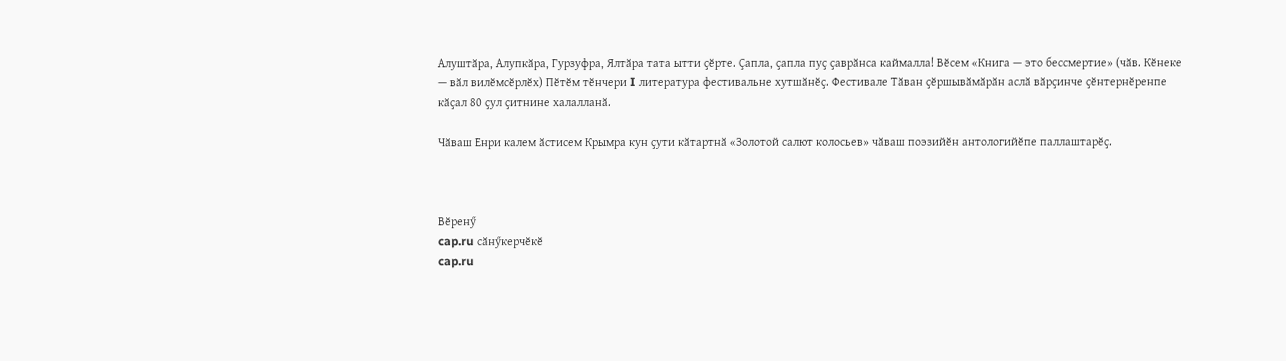Алуштӑра, Алупкӑра, Гурзуфра, Ялтӑра тата ытти ҫӗрте. Ҫапла, ҫапла пуҫ ҫаврӑнса каймалла! Вӗсем «Книга — это бессмертие» (чӑв. Кӗнеке — вӑл вилӗмсӗрлӗх) Пӗтӗм тӗнчери I литература фестивальне хутшӑнӗҫ. Фестивале Тӑван ҫӗршывӑмӑрӑн аслӑ вӑрҫинче ҫӗнтернӗренпе кӑҫал 80 ҫул ҫитнине халалланӑ.

Чӑваш Енри калем ӑстисем Крымра кун ҫути кӑтартнӑ «Золотой салют колосьев» чӑваш поэзийӗн антологийӗпе паллаштарӗҫ.



Вӗренӳ
cap.ru сӑнӳкерчӗкӗ
cap.ru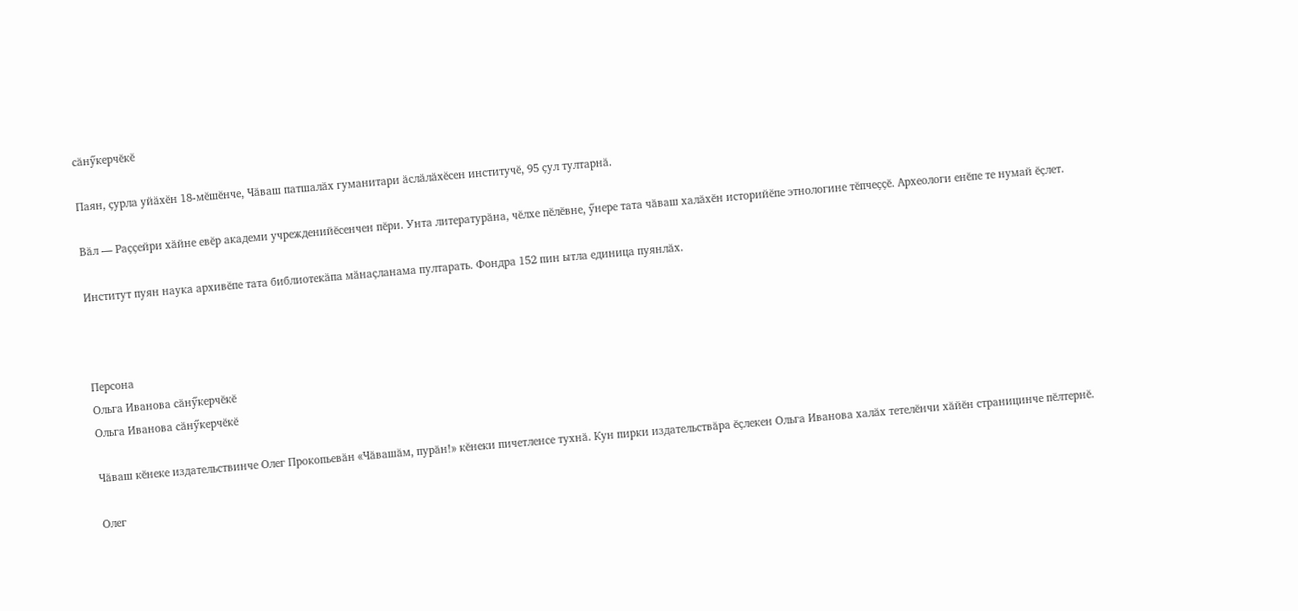сӑнӳкерчӗкӗ

Паян, ҫурла уйӑхӗн 18-мӗшӗнче, Чӑваш патшалӑх гуманитари ӑслӑлӑхӗсен институчӗ, 95 ҫул тултарнӑ.

Вӑл — Раҫҫейри хӑйне евӗр академи учрежденийӗсенчен пӗри. Унта литературӑна, чӗлхе пӗлӗвне, ӳнере тата чӑваш халӑхӗн историйӗпе этнологине тӗпчеҫҫӗ. Археологи енӗпе те нумай ӗҫлет.

Институт пуян наука архивӗпе тата библиотекӑпа мӑнаҫланама пултарать. Фондра 152 пин ытла единица пуянлӑх.



Персона
Ольга Иванова сӑнӳкерчӗкӗ
Ольга Иванова сӑнӳкерчӗкӗ

Чӑваш кӗнеке издательствинче Олег Прокопьевӑн «Чӑвашӑм, пурӑн!» кӗнеки пичетленсе тухнӑ. Кун пирки издательствӑра ӗҫлекен Ольга Иванова халӑх тетелӗнчи хӑйӗн страницинче пӗлтернӗ.

Олег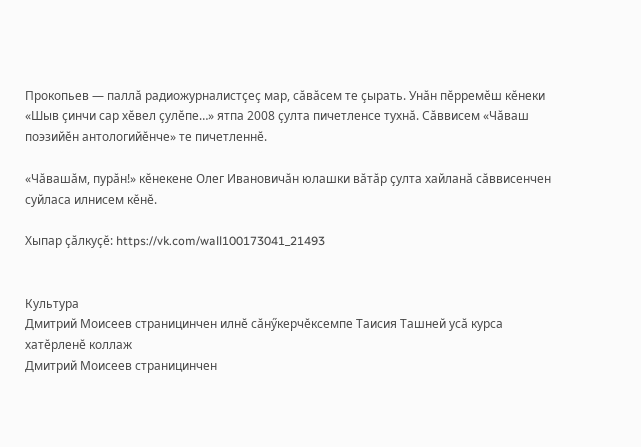Прокопьев — паллӑ радиожурналистҫеҫ мар, сӑвӑсем те ҫырать. Унӑн пӗрремӗш кӗнеки «Шыв ҫинчи сар хӗвел ҫулӗпе…» ятпа 2008 ҫулта пичетленсе тухнӑ. Сӑввисем «Чӑваш поэзийӗн антологийӗнче» те пичетленнӗ.

«Чӑвашӑм, пурӑн!» кӗнекене Олег Ивановичӑн юлашки вӑтӑр ҫулта хайланӑ сӑввисенчен суйласа илнисем кӗнӗ.

Хыпар ҫӑлкуҫӗ: https://vk.com/wall100173041_21493


Культура
Дмитрий Моисеев страницинчен илнӗ сӑнӳкерчӗксемпе Таисия Ташней усӑ курса хатӗрленӗ коллаж
Дмитрий Моисеев страницинчен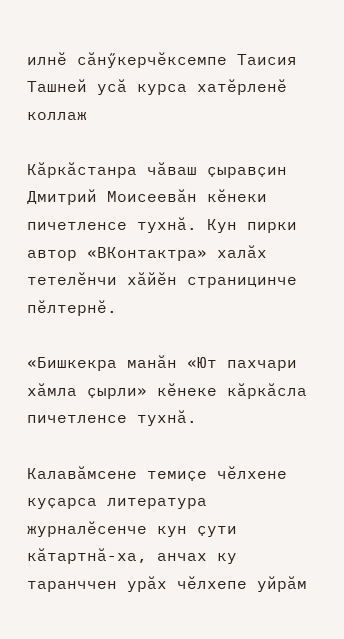илнӗ сӑнӳкерчӗксемпе Таисия Ташней усӑ курса хатӗрленӗ коллаж

Кӑркӑстанра чӑваш ҫыравҫин Дмитрий Моисеевӑн кӗнеки пичетленсе тухнӑ. Кун пирки автор «ВКонтактра» халӑх тетелӗнчи хӑйӗн страницинче пӗлтернӗ.

«Бишкекра манӑн «Ют пахчари хӑмла ҫырли» кӗнеке кӑркӑсла пичетленсе тухнӑ.

Калавӑмсене темиҫе чӗлхене куҫарса литература журналӗсенче кун ҫути кӑтартнӑ-ха, анчах ку таранччен урӑх чӗлхепе уйрӑм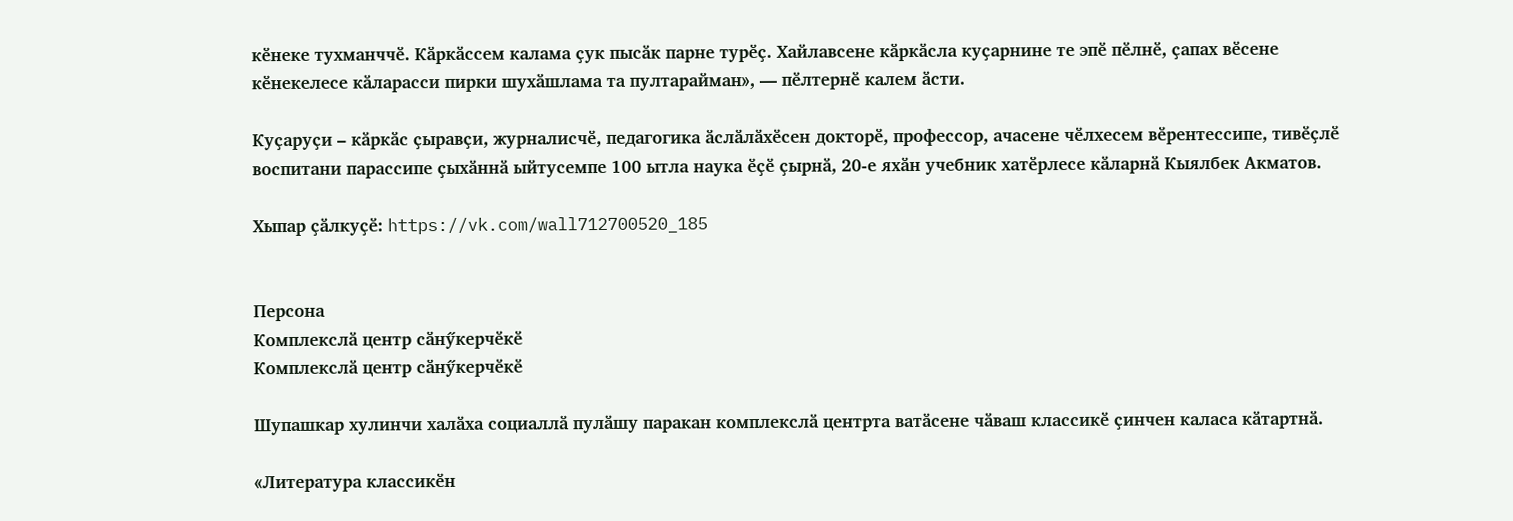кӗнеке тухманччӗ. Кӑркӑссем калама ҫук пысӑк парне турӗҫ. Хайлавсене кӑркӑсла куҫарнине те эпӗ пӗлнӗ, ҫапах вӗсене кӗнекелесе кӑларасси пирки шухӑшлама та пултарайман», — пӗлтернӗ калем ӑсти.

Куҫаруҫи – кӑркӑс ҫыравҫи, журналисчӗ, педагогика ӑслӑлӑхӗсен докторӗ, профессор, ачасене чӗлхесем вӗрентессипе, тивӗҫлӗ воспитани парассипе ҫыхӑннӑ ыйтусемпе 100 ытла наука ӗҫӗ ҫырнӑ, 20-е яхӑн учебник хатӗрлесе кӑларнӑ Кыялбек Акматов.

Хыпар ҫӑлкуҫӗ: https://vk.com/wall712700520_185


Персона
Комплекслӑ центр сӑнӳкерчӗкӗ
Комплекслӑ центр сӑнӳкерчӗкӗ

Шупашкар хулинчи халӑха социаллӑ пулӑшу паракан комплекслӑ центрта ватӑсене чӑваш классикӗ ҫинчен каласа кӑтартнӑ.

«Литература классикӗн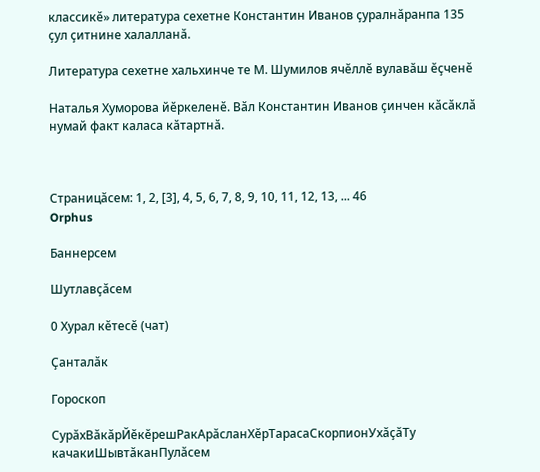классикӗ» литература сехетне Константин Иванов ҫуралнӑранпа 135 ҫул ҫитнине халалланӑ.

Литература сехетне хальхинче те М. Шумилов ячӗллӗ вулавӑш ӗҫченӗ

Наталья Хуморова йӗркеленӗ. Вӑл Константин Иванов ҫинчен кӑсӑклӑ нумай факт каласа кӑтартнӑ.



Страницӑсем: 1, 2, [3], 4, 5, 6, 7, 8, 9, 10, 11, 12, 13, ... 46
Orphus

Баннерсем

Шутлавҫӑсем

0 Хурал кӗтесӗ (чат)

Ҫанталӑк

Гороскоп

СурӑхВӑкӑрЙӗкӗрешРакАрӑсланХӗрТарасаСкорпионУхӑҫӑТу качакиШывтӑканПулӑсем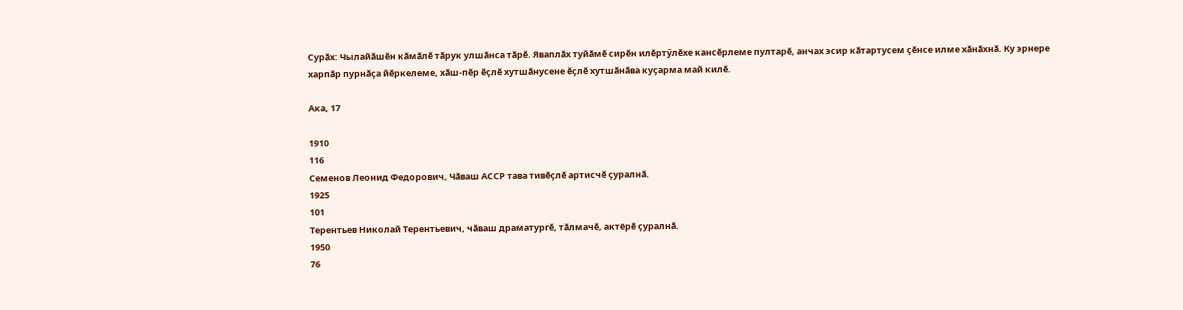Сурӑх: Чылайӑшӗн кӑмӑлӗ тӑрук улшӑнса тӑрӗ. Яваплӑх туйӑмӗ сирӗн илӗртӳлӗхе кансӗрлеме пултарӗ, анчах эсир кӑтартусем ҫӗнсе илме хӑнӑхнӑ. Ку эрнере харпӑр пурнӑҫа йӗркелеме, хӑш-пӗр ӗҫлӗ хутшӑнусене ӗҫлӗ хутшӑнӑва куҫарма май килӗ.

Ака, 17

1910
116
Семенов Леонид Федорович, Чӑваш АССР тава тивӗҫлӗ артисчӗ ҫуралнӑ.
1925
101
Терентьев Николай Терентьевич, чӑваш драматургӗ, тӑлмачӗ, актёрӗ ҫуралнӑ.
1950
76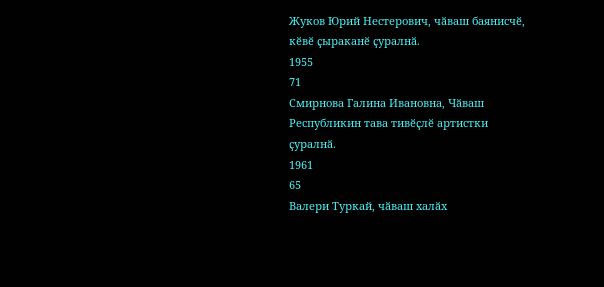Жуков Юрий Нестерович, чӑваш баянисчӗ, кӗвӗ ҫыраканӗ ҫуралнӑ.
1955
71
Смирнова Галина Ивановна, Чӑваш Республикин тава тивӗҫлӗ артистки ҫуралнӑ.
1961
65
Валери Туркай, чӑваш халӑх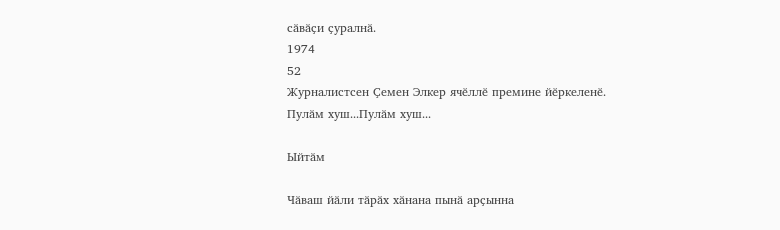сӑвӑҫи ҫуралнӑ.
1974
52
Журналистсен Ҫемен Элкер ячӗллӗ премине йӗркеленӗ.
Пулӑм хуш...Пулӑм хуш...

Ыйтӑм

Чӑваш йӑли тӑрӑх хӑнана пынӑ арҫынна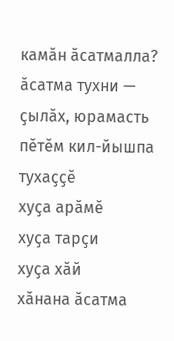камӑн ӑсатмалла?
ӑсатма тухни — ҫылӑх, юрамасть
пӗтӗм кил-йышпа тухаҫҫӗ
хуҫа арӑмӗ
хуҫа тарҫи
хуҫа хӑй
хӑнана ӑсатма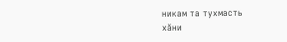никам та тухмасть
хӑни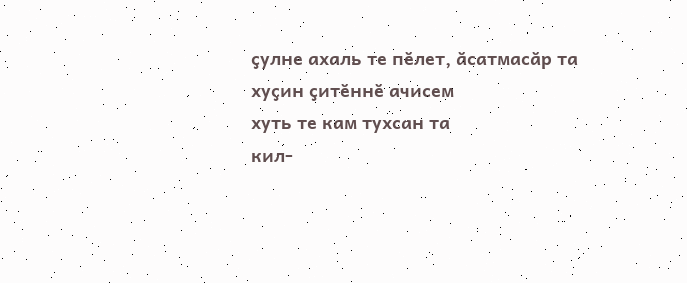ҫулне ахаль те пӗлет, ӑсатмасӑр та
хуҫин ҫитӗннӗ ачисем
хуть те кам тухсан та
кил-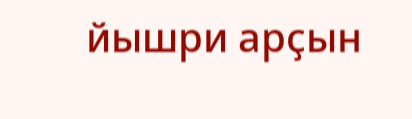йышри арҫын